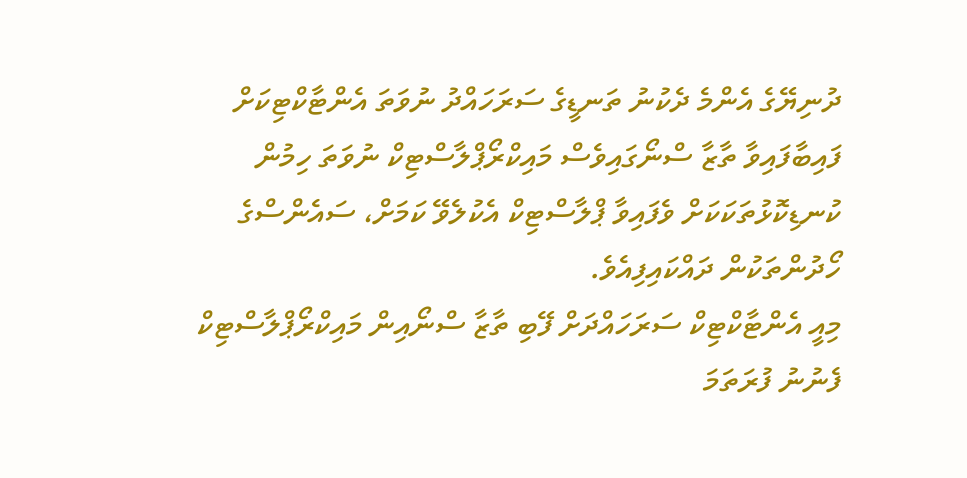ދުނިޔޭގެ އެންމެ ދެކުނު ތަނޑީގެ ސަރަހައްދު ނުވަތަ އެންޓާކްޓިކަށް ފައިބާފައިވާ ތާޒާ ސްނޯގައިވެސް މައިކްރޯޕްލާސްޓިކް ނުވަތަ ހިމުން ކުނޑިކޮޅުތަކަކަށް ވެފައިވާ ޕްލާސްޓިކް އެކުލެވޭ ކަމަށް، ސައެންސްގެ ހޯދުންތަކުން ދައްކައިފިއެވެ.
މިއީ އެންޓާކްޓިކް ސަރަހައްދަށް ފޭބި ތާޒާ ސްނޯއިން މައިކްރޯޕްލާސްޓިކް ފެނުނު ފުރަތަމަ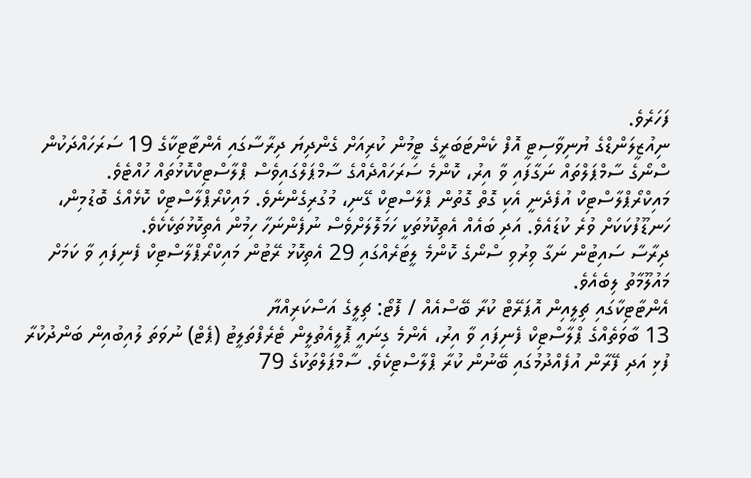ފަހަރެވެ.
ނިއުޒީލަންޑްގެ ޔުނިވާސިޓީ އޮފް ކެންޓަބަރީގެ ޓީމުން ކުރިއަށް ގެންދިޔަ ދިރާސާގައި އެންޓާޓިކާގެ 19 ސަރަހައްދަކުން ސްނޯގެ ސާމްޕަލްތައް ނަގާފައި ވާ އިރު، ކޮންމެ ސަރަހައްދެއްގެ ސާމްޕަލްގައިވެސް ޕްލާސްޓިކްކޮޅުތައް ހުއްޓެވެ.
މައިކްރޯޕްލާސްޓިކް އުފެދެނީ އެކި ގޮތް ގޮތުން ޕްލާސްޓިކް ގޭނި، މުގުރިގެންނެވެ. މައިކްރޯޕްލާސްޓިކް ކޮޅެއްގެ ބޮޑުމިން، ހަނޑޫފުކަކަށް ވުރެ ކުޑައެވެ. އަދި ބައެއް އެތިކޮޅުތަކީ ހަމަލޮލަށްވެސް ނުފެންނަހާ ހިމުން އެތިކޮޅުތަކެކެވެ.
ދިރާސާ ސައިޓުން ނަގާ ވިރުވި ސްނޯގެ ކޮންމެ ލީޓަރެއްގައި 29 އެތިކޮޅު ރޭޓުން މައިކްރޯޕްލާސްޓިކް ފެނިފައި ވާ ކަމަށް މައުލޫމާތު ލިބެއެވެ.
އެންޓާޓިކާގައި ޗިލީއިން އޮޕަރޭޓް ކުރާ ބޭސްއެއް / ފޮޓޯ: ޗިލީގެ އަސްކަރިއްޔާ
13 ބާވަތެއްގެ ޕްލާސްޓިކް ފެނިފައި ވާ އިރު، އެންމެ ގިނައީ ޕޮލީއެތުލީން ޓެރެފްތަލީޓު (ޕެޓް) ނުވަތަ ލުއިބުއިން ބަންދުކުރާ ފުޅި އަދި ފޭރާން އުފެއްދުމުގައި ބޭނުން ކުރާ ޕްލާސްޓިކެވެ. ސާމްޕަލްތަކުގެ 79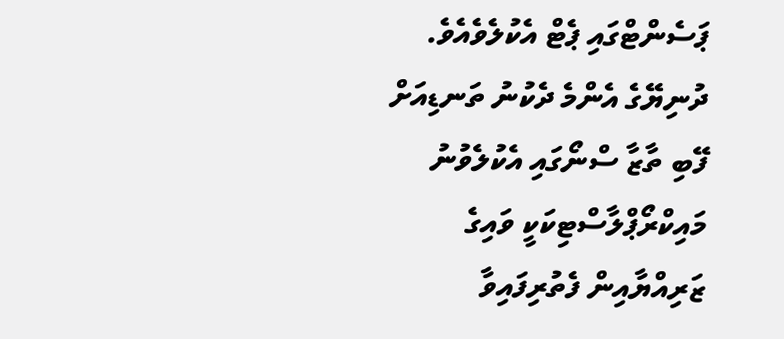ޕަސެންޓްގައި ޕެޓް އެކުލެވެއެވެ.
ދުނިޔޭގެ އެންމެ ދެކުނު ތަނޑިއަށް ފޭބި ތާޒާ ސްނޯގައި އެކުލެވުނު މައިކްރޯޕްލާސްޓިކަކީ ވައިގެ ޒަރިއްޔާއިން ފެތުރިފައިވާ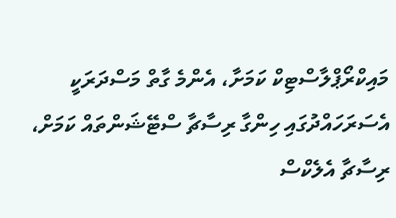މައިކްރޯޕްލާސްޓިކް ކަމަށާ، އެންމެ ގާތް މަސްދަރަކީ އެސަރަހައްދުގައި ހިންގާ ރިސާޗާ ސްޓޭޝަންތައް ކަމަށް، ރިސާޗާ އެލެކްސް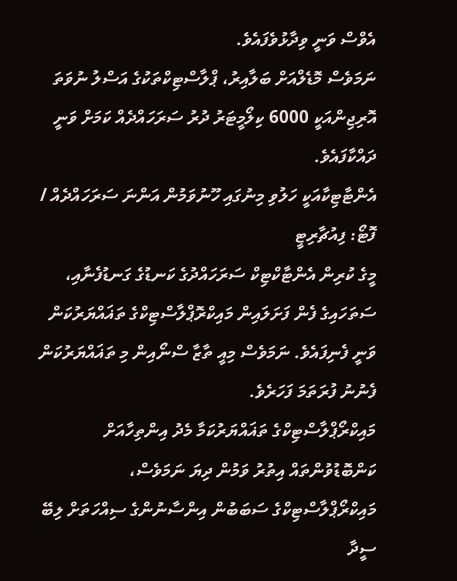އެވްސް ވަނީ ވިދާޅުވެފައެވެ.
ނަމަވެސް މޮޑެލްއަށް ބަލާއިރު، ޕްލާސްޓިކްތަކުގެ އަސްލު ނުވަތަ އޮރިޖިންއަކީ 6000 ކިލޯމީޓަރު ދުރު ސަރަހައްދެއް ކަމަށް ވަނީ ދައްކާފައެވެ.
އެންޓާޓިކާއަކީ ހަލުވި މިނުގައި ހޫނުވަމުން އަންނަ ސަރަހައްދެއް / ފޮޓޯ: ފިއުޗާރިޓީ
މީގެ ކުރިން އެންޓާކްޓިކް ސަރަހައްދުގެ ކަނޑުގެ ގަނޑުފެނާއި، ސަތަހައިގެ ފެން ފަށަލައިން މައިކްރޮޕްލާސްޓިކްގެ ތަޣައްޔަރުކަން ވަނީ ފެނިފައެވެ. ނަމަވެސް މިއީ ތާޒާ ސްނޯއިން މި ތަޣައްޔަރުކަން ފެނުނު ފުރަތަމަ ފަހަރެވެ.
މައިކްރޯޕްލާސްޓިކްގެ ތަޣައްޔަރުކަމާ މެދު އިންތިހާއަށް ކަންބޮޑުވުންތައް އިތުރު ވަމުން ދިޔަ ނަމަވެސް، މައިކްރޯޕްލާސްޓިކްގެ ސަބަބުން އިންސާނުންގެ ސިއްހަތަށް ލިބޭ ސީދާ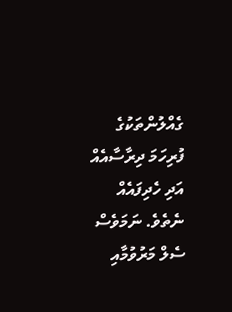ގެއްލުންތަކުގެ ފުރިހަމަ ދިރާސާއެއް އަދި ހެދިފައެއް ނެތެވެ. ނަމަވެސް ސެލް މަރުވުމާއި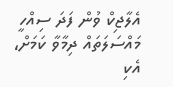އެލާޖިކް ވުން ފަދަ ސިއްހީ މައްސަލަތައް ދިމާވާ ކަމަށް، އެކި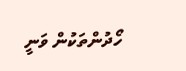ހޯދުންތަކުން ވަނީ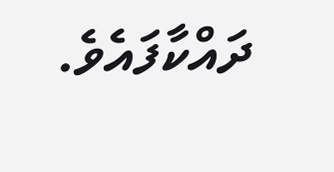ދައްކާފައެވެ.